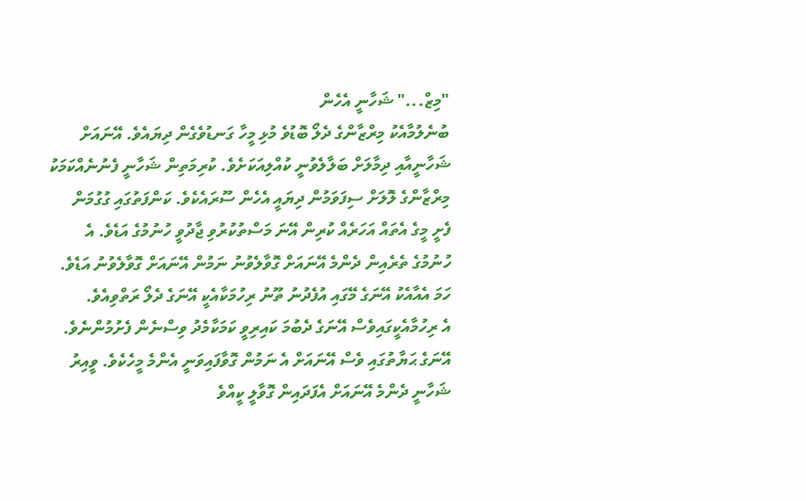"މިޒް..." ޝަހާނީ އެހެން
ބުނެލުމާއެކު މިރްޒާންގެ ދެލޯ ބޮޑުވެ މުޅި މީހާ ގަނޑުވެގެން ދިޔައެވެ. އޭނައަށް
ޝަހާނީއާއި ދިމާލަށް ބަލާލެވުނީ ކުއްލިއަކަށެވެ. ކުރިމަތިން ޝަހާނީ ފެނުނެއްކަމަކު
މިރްޒާންގެ ލޮލަށް ސިފަވަމުން ދިޔައީ އެހެން ސޫރައެކެވެ. ކަންފަތުގައި ގުގުމަން
ފެށީ މީގެ އެތައް އަހަރެއް ކުރިން އޭނަ މަސްތުކުރުވި ޖާދުވީ ހުނުމުގެ އަޑެވެ. އެ
ހުނުމުގެ ތެރެއިން ދެންމެ އޭނައަށް ގޮވާލެވުނު ނަމުން އޭނައަށް ގޮވާލެވުނު އަޑެވެ.
ހަމަ އެއާއެކު އޭނަގެ މޭގައި އުފެދުނު ތޫނު ރިހުމަކާއެކީ އޭނަގެ ދެލޯ ރަތްވިއެވެ.
އެ ރިހުމާއެކީގައިވެސް އޭނަގެ ދެބުމަ ކައިރިވީ ކަމަކާމެދު ވިސްނެން ފެށުމުންނެވެ.
އޭނަގެ ޙަޔާތުގައި ވެސް އޭނައަށް އެ ނަމުން ގޮވާފައިވަނީ އެންމެ މީހެކެވެ. ވީއިރު
ޝަހާނީ ދެންމެ އޭނައަށް އެފަދައިން ގޮވާލީ ކީއްވެ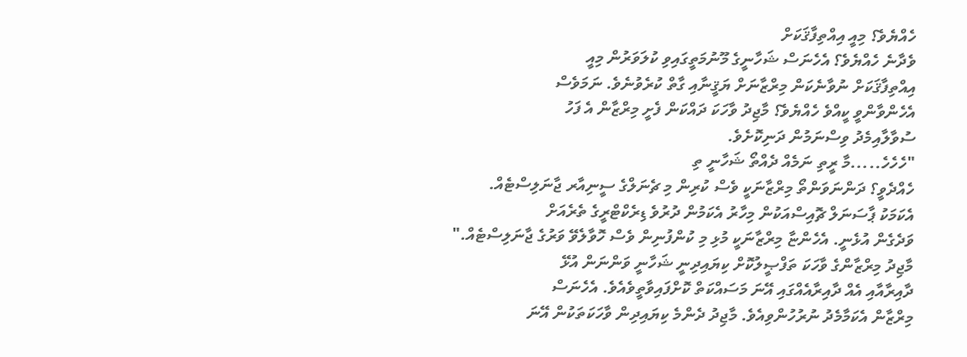ހެއްޔެވެ؟ މިއީ އިއްތިފާޤަކަށް
ވެދާނެ ހެއްޔެވެ؟ އެހެނަސް ޝަހާނީގެ މޫނުމަތީގައިވި ކުލަވަރުން މިއީ
އިއްތިފާޤަކަށް ނުވާނެކަން މިރްޒާނަށް ޔަޤީނާއި ގާތް ކުރެވުނެވެ. ނަމަވެސް
އެހެންވާންވީ ކީއްވެ ހެއްޔެވެ؟ މާޖިދު ވާހަކަ ދައްކަން ފެށީ މިރްޒާން އެ ފަހު
ސުވާލާއިމެދު ވިސްނަމުން ދަނިކޮށެވެ.
"ހެހެހެ.....މާ ރީތި ނަމެއް ދެއްތޯ ޝަހާނީ ތި
ހެއްދެވީ؟ ދަންނަވަންތޯ މިރްޒާނަކީ ވެސް ކުރިން މި ޗެނަލްގެ ސީނިއާރ ޖާނަލިސްޓެއް.
އެކަމަކު ޕާސަނަލް ޗޮއިސްއަކުން މިހާރު އެކަމުން ދުރުވެ ޑިރެކްޓްރީގެ ތެރެއަށް
ވަދެގެން އުޅެނީ. އެހެންޏާ މިރްޒާނަކީ މުޅި މި ކުންފުނިން ވެސް ހޮވާލެވޭ ވަރުގެ ޖާނަލިސްޓެއް."
މާޖިދު މިރްޒާންގެ ވާހަކަ ތަފްޞީލުކޮށް ކިޔައިދިނީ ޝަހާނީ ވަންނަން އުޅޭ
ދާއިރާއާއި އެއް ދާއިރާއެއްގައި އޭނަ މަސައްކަތް ކޮށްފައިވާތީވެއެވެ. އެހެނަސް
މިރްޒާން އެކަމާމެދު ނުރުހުންވިއެވެ. މާޖިދު ދެންމެ ކިޔައިދިން ވާހަކަތަކުން އޭނަ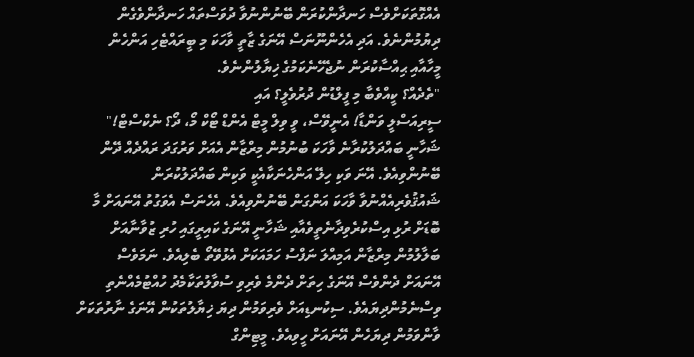އެއްގޮތަކަށްވެސް ހަނދާންކުރަން ބޭނުންނުވާ ދުވަސްތައް ހަނދާންވެގެން
ދިޔުމުންނެވެ. އަދި އެހެންނޫނަސް އޭނަގެ ޒާތީ ވާހަކަ މި ބީރައްޓެހި އަންހެން
މީހާއާއި ޙިއްސާކުރަން ނުޖެހޭނެކަމުގެ ޚިޔާލުންނެވެ.
"ތެދެއް؟ ކީއްވެބާ މި ފީލްޑުން ދުރުވެލީ؟ އައި
ސީރިއަސްލީ ވަންޑާ! އެނީވޭސް، ވީ ވިލް މީޓް އެންޑް ޓޯކް މޯ، ދޯ؟ ނެކްސްޓް!"
ޝަހާނީ ބައްދަލުކުރާނެ ވާހަކަ ބުނުމުން މިރްޒާން އެއަށް ވަރުގަދަ ރައްދެއް ދޭން
ބޭނުންވިއެވެ. އޭނަ ވަކި ހިލޭ އަންހެނަކާއެކީ ވަކިން ބައްދަލުކުރަން
ޝައުޤުވެރިއެއްނުވާ ވާހަކަ އަންގަން ބޭނުންވިއެވެ. އެހެނަސް އެވަގުތު އޭނައަށް މާ
ބޮޑަށް ރުޅި އިސްކުރެވިދާނެތީވެއާއި ޝަހާނީ އޭނަގެ ކައިރީގައި ހުރި ޒުވާނާއަށް
ބަލާލުމުން މިރްޒާން އަމިއްލަ ނަފްސު ހަމައަކަށް އެޅުވޭތޯ ބެލިއެވެ. ނަމަވެސް
އޭނައަށް ދެންވެސް އޭނަގެ ހިތަށް ދެންމެ ވެރިވި ސުވާލުތަކާމެދު ހުއްޓުމެއްނެތި
ވިސްނެމުންދިޔައެވެ. ސިކުނޑިއަށް ވެރިވަމުން ދިޔަ ޚިޔާލުތަކުން އޭނަގެ ނާރުތަކަށް
ވާންވަމުން ދިޔަހެން އޭނައަށް ހީވިއެވެ. މީޓިންގް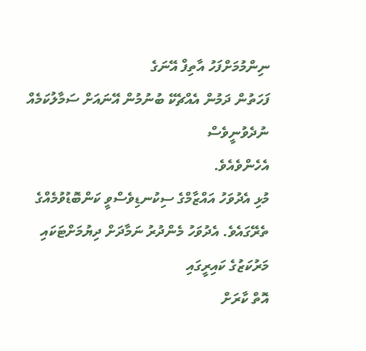ނިންމުމަށްފަހު އާތިފް އޭނަގެ
ފަހަތުން ދަމުން އެއްޗެކޭ ބުނުމުން އޭނައަށް ސަމާލުކަމެއް ނުދެވުނީވެސް
އެހެންވެއެވެ.
މުޅި އެދުވަހު އައްޒާމްގެ ސިކުނޑިވެސްވީ ކަންބޮޑުވުމެއްގެ
ތެރޭގައެވެ. އެދުވަހު މެންދުރު ނަމާދަށް ދިޔުމަށްޓަކައި މަރުކަޒުގެ ކައިރީގައި
އޮތް ކާރަށް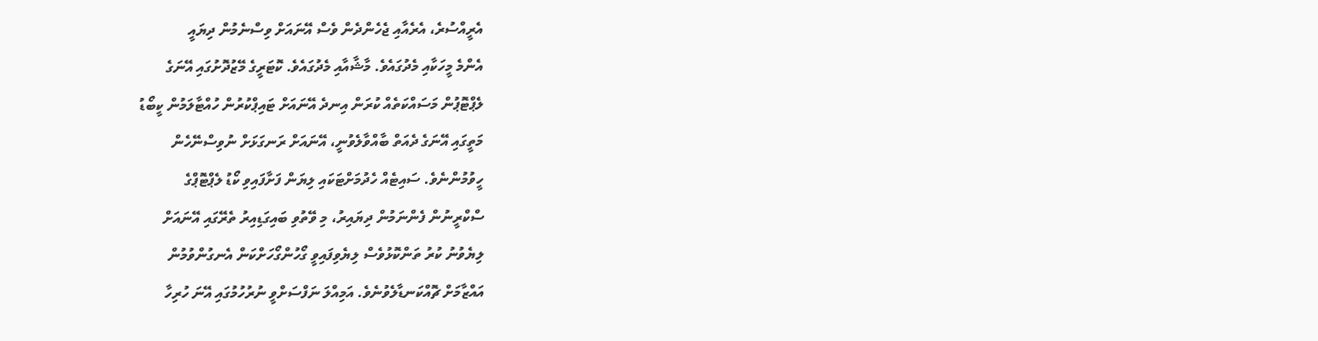އެރީއްސުރެ، އެރެއާއި ޖެހެންދެން ވެސް އޭނައަށް ވިސްނެމުން ދިޔައީ
އެންމެ މީހަކާއި މެދުގައެވެ. މާޝާއާއި މެދުގައެވެ. ކޮޓަރީގެ މޭޒުދޮށުގައި އޭނަގެ
ލެޕްޓޮޕުން މަސައްކަތެއް ކުރަން އިނދެ އޭނައަށް ޓައިޕްކުރުން ހުއްޓާލަމުން ކީބޯޑު
މަތީގައި އޭނަގެ ދެއަތް ބާއްވާލެވުނީ، އޭނައަށް ރަނގަޅަށް ނުވިސްނޭހެން
ހީވުމުންނެވެ. ސައިޓެއް ހެދުމަށްޓަކައި ލިޔަން ފަށާފައިވި ކޯޑު ލެޕްޓޮޕްގެ
ސްކްރީނުން ފެންނަމުން ދިޔައިރު، މި ވޭތުވި ބައިގަޑިއިރު ތެރޭގައި އޭނައަށް
ލިޔެވުނު ކުރު ތަންކޮޅުވެސް ލިޔެވިފައިވީ ގޯހުންގޯހަށްކަން އެނގުންވުމުން
އައްޒާމަށް ޗޮއްކަނޑާލެވުނެވެ. އަމިއްލަ ނަފްސަށްވީ ނުރުހުމުގައި އޭނަ ހުރިހާ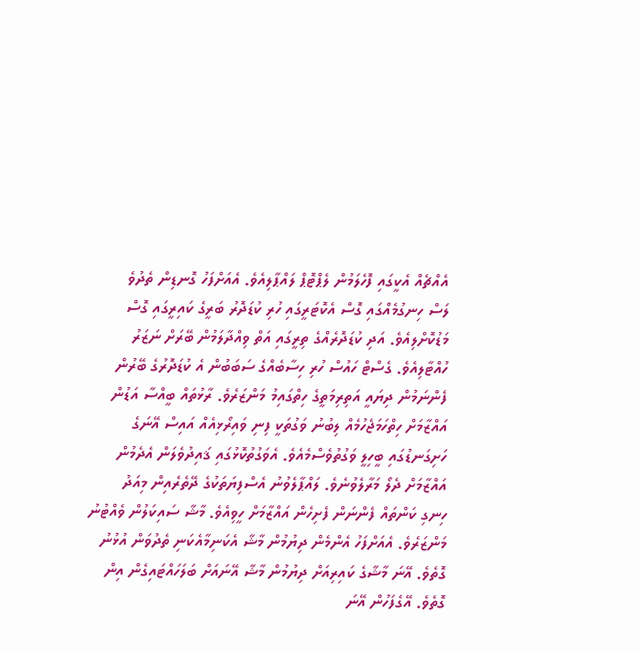އެއްޗެއް އެކީގައި ފޮހެލަމުން ލެޕްޓޮޕް ލައްޕާލިއެވެ. އެއަށްފަހު ގޮނޑިން ތެދުވެ
ލަސް ހިނގުމެއްގައި ގޮސް އެކޮޓަރީގައި ހުރި ކުޑަދޮރު ބަރީގެ ކައިރީގައި ގޮސް
މަޑުކޮށްލިއެވެ. އަދި ކުޑަދޮރެއްގެ ތިރީގައި އަތް ވިއްދާލަމުން ބޭރަށް ނަޒަރު
ހުއްޓާލިއެވެ. ގެސްޓް ހައުސް ހުރި ހިސާބެއްގެ ސަބަބުން އެ ކުޑަދޮރުގެ ބޭރުން
ފެންނަމުން ދިޔައީ އަތިރިމަތީގެ ހިތްގައިމު މަންޒަރެވެ. ރާޅުތައް ބީއްސާ އަޑުން
އައްޒާމަށް ހިތްހަމަޖެހުމެއް ލިބުނު ވަގުތަކީ ފިނި ވައިރޯޅިއެއް އައިސް އޭނަގެ
ހަށިގަނޑުގައި ބީހިލީ ވަގުތުވެސްމެއެވެ. އެވަގުތުކޮޅުގައި ޤައިދުވެލަން އެދެމުން
އައްޒާމަށް ދެލޯ މަރާލެވުނެވެ. ލައްޕާލެވުނު އެސްފިޔަތަކުގެ ދޭތެރެއިން މިއަދު
ހިނގި ކަންތައް ފެންނަން ފެށިހެން އައްޒާމަށް ހީވިއެވެ. މާޝާ ސައިކަލުން ވެއްޓުނު
މަންޒަރެވެ. އެއަށްފަހު އެންމެން ދިޔުމުން މާޝާ އެކަނިމާއެކަނި ތެދުވަން އުޅުނު
ގޮތެވެ. އޭނަ މާޝާގެ ކައިރިއަށް ދިޔުމުން މާޝާ އޭނައަށް ބަލަހައްޓައިގެން އިން
ގޮތެވެ. އޭގެފަހުން އޭނަ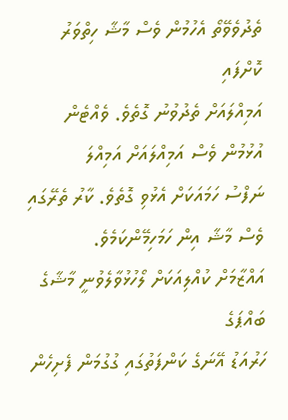ތެދުވެވޭތޯ އެހުމުން ވެސް މާޝާ ހިތްވަރު ކޮށްފައި
އަމިއްލައަށް ތެދުވުނު ގޮތެވެ. ވެއްޓެން އުޅުމުން ވެސް އަމިއްލައަށް އަމިއްލަ
ނަފްސު ހަމައަކަށް އެޅުވި ގޮތެވެ. ކާރު ތެރޭގައި ވެސް މާޝާ އިން ހަމަހިމޭންކަމެވެ.
އައްޒާމަށް ކުއްލިއަކަށް ލޯހުޅުވާލެވުނީ މާޝާގެ ބައްޕަގެ
ހަރުއަޑު އޭނަގެ ކަންފަތުގައި ގުގުމަން ފެށިހެން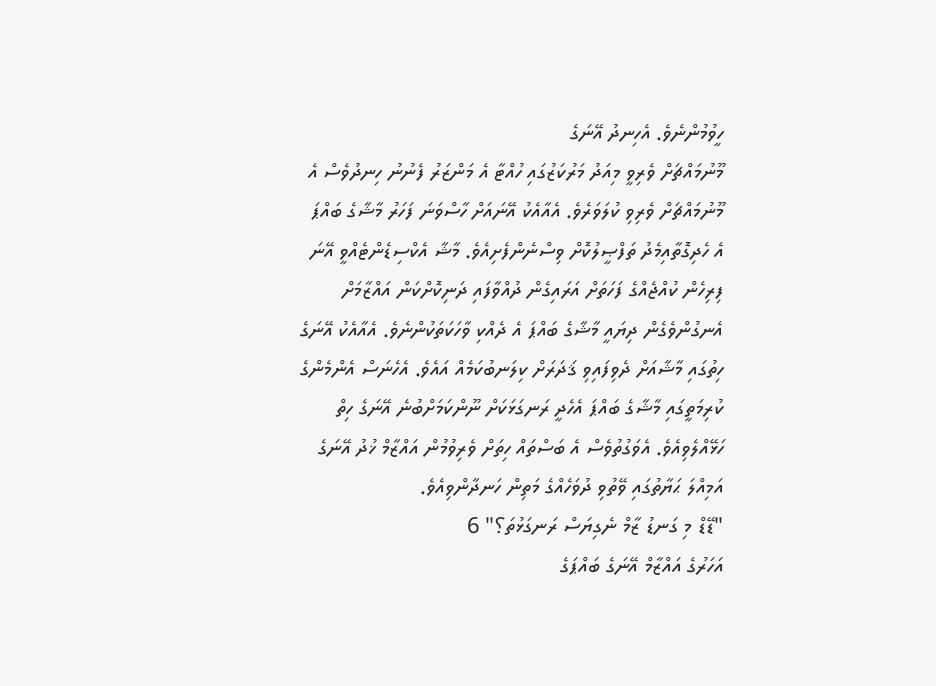ހީވުމުންނެވެ. އެހިނދު އޭނަގެ
މޫނުމައްޗަށް ވެރިވީ މިއަދު މަރުކަޒުގައި ހުއްޓާ އެ މަންޒަރު ފެނުނު ހިނދުވެސް އެ
މޫނުމައްޗަށް ވެރިވި ކުލަވަރެވެ. އެއާއެކު އޭނައަށް ހާސްވަނަ ފަހަރު މާޝާގެ ބައްޕަ
އެ ހެދިގޮތާއިމެދު ތަފްޞީލުކޮށް ވިސްނެންފެށިއެވެ. މާޝާ އެކްސިޑެންޓެއްވީ އޭނަ
ފިރިހެން ކުއްޖެއްގެ ފަހަތަށް އަރައިގެން ދުއްވާފައި ދަނިކޮށްކަން އައްޒާމަށް
އެނގުންވެގެން ދިޔައީ މާޝާގެ ބައްޕަ އެ ދެއްކި ވާހަކަތަކުންނެވެ. އެއާއެކު އޭނަގެ
ހިތުގައި މާޝާއަށް ދެވިފައިވި ޤަދަރަށް ކިލަނބުކަމެއް އައެވެ. އެހެނަސް އެންމެންގެ
ކުރިމަތީގައި މާޝާގެ ބައްޕަ އެހެދީ ރަނގަޅަކަށް ނޫންކަމަށްބުނެ އޭނަގެ ހިތް
ހަޅޭއްލެވިއެވެ. އެވަގުތުވެސް އެ ބަސްތައް ހިތަށް ވެރިވުމުން އައްޒާމް ޚުދު އޭނަގެ
އަމިއްލަ ޙަޔާތުގައި ވޭތުވި ދުވަހެއްގެ މަތިން ހަނދާންވިއެވެ.
"ޑޭޑް މި ގަނޑު ޒާމް ނެގިޔަސް ރަނގަޅުތަ؟" 6
އަހަރުގެ އައްޒާމް އޭނަގެ ބައްޕަގެ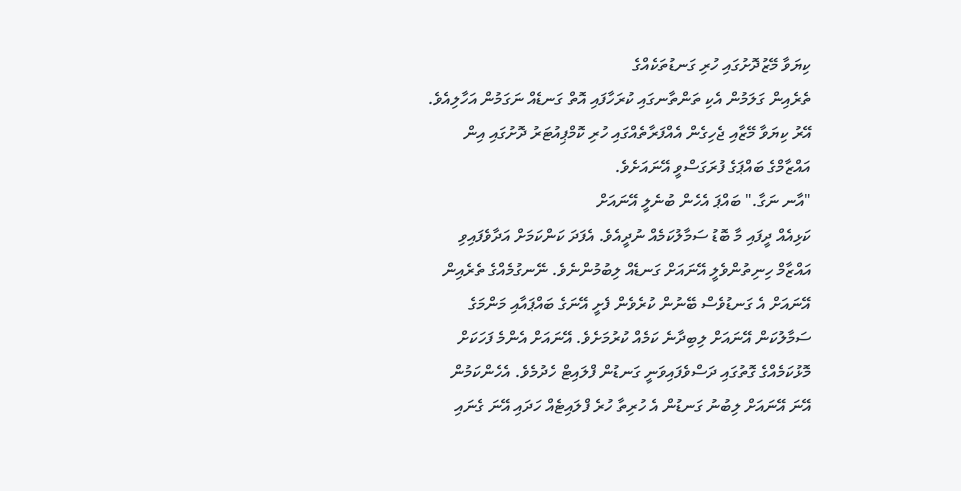ކިޔަވާ މޭޒުދޮށުގައި ހުރި ގަނޑުތަކެއްގެ
ތެރެއިން ގަލަމުން އެކި ތަންތާނގައި ކުރަހާފައި އޮތް ގަނޑެއް ނަގަމުން އަހާލިއެވެ.
އޭރު ކިޔަވާ މޭޒާއި ޖެހިގެން އެއްފަރާތެއްގައި ހުރި ކޮމްޕިއުޓަރު ދޮށުގައި އިން
އައްޒާމްގެ ބައްޕަގެ ފުރަގަސްވީ އޭނައަށެވެ.
"އާނ ނަގާ." ބައްޕަ އެހެން ބުނެލީ އޭނައަށް
ކަޅިއެއް ދީފައި މާ ބޮޑު ސަމާލުކަމެއް ނުދީއެވެ. އެފަދަ ކަންކަމަށް އަދާވެފައިވި
އައްޒާމް ހިނިތުންވެލީ އޭނައަށް ގަނޑެއް ލިބުމުންނެވެ. ނޭނގުމެއްގެ ތެރެއިން
އޭނައަށް އެ ގަނޑުވެސް ބޭނުން ކުރެވެން ފެށީ އޭނަގެ ބައްޕައާއި މަންމަގެ
ސަމާލުކަން އޭނައަށް ލިބިދާނެ ކަމެއް ކުރުމަށެވެ. އޭނައަށް އެންމެ ފަހަކަށް
މޮޅުކަމެއްގެ ގޮތުގައި ދަސްވެފައިވަނީ ގަނޑުން ފްލައިޓް ހެދުމެވެ. އެހެންކަމުން
އޭނަ އޭނައަށް ލިބުނު ގަނޑުން އެ ހުރިތާ ހުރެ ފްލައިޓެއް ހަދައި އޭނަ ގެނައި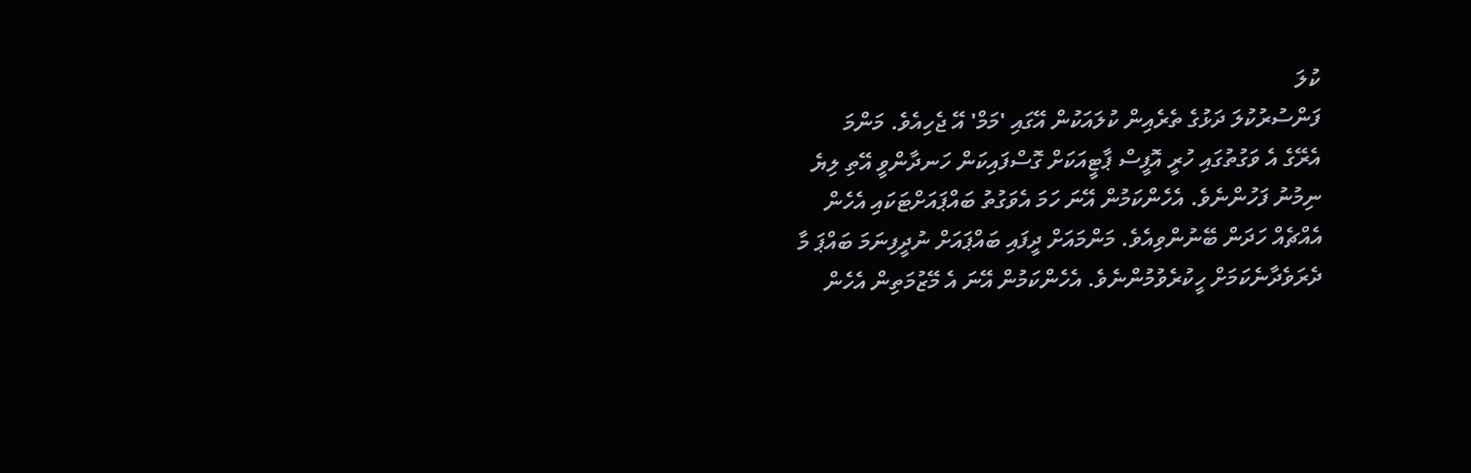ކުލަ
ފަންސުރުކުލަ ދަޅުގެ ތެރެއިން ކުލައަކުން އޭގައި 'މަމް' އޭ ޖެހިއެވެ. މަންމަ
އެރޭގެ އެ ވަގުތުގައި ހުރީ އޮފީސް ޕާޓީއަކަށް ގޮސްފައިކަން ހަނދާންވީ އޭތި ލިޔެ
ނިމުނު ފަހުންނެވެ. އެހެންކަމުން އޭނަ ހަމަ އެވަގުތު ބައްޕައަށްޓަކައި އެހެން
އެއްޗެއް ހަދަން ބޭނުންވިއެވެ. މަންމައަށް ދީފައި ބައްޕައަށް ނުދީފިނަމަ ބައްޕަ މާ
ދެރަވެދާނެކަމަށް ހީކުރެވުމުންނެވެ. އެހެންކަމުން އޭނަ އެ މޭޒުމަތިން އެހެން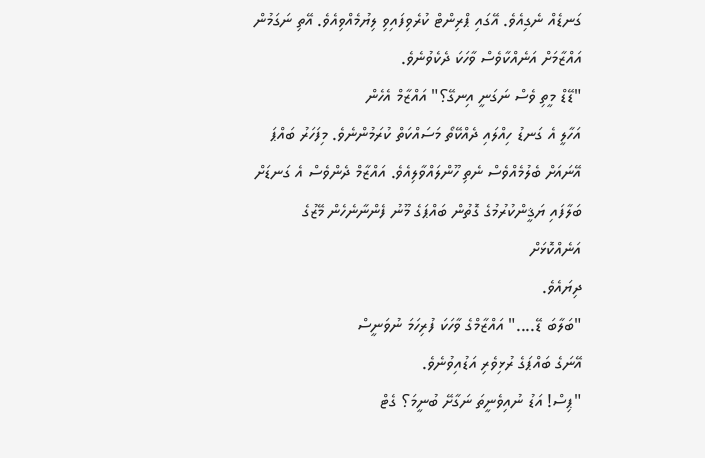ގަނޑެއް ނެގިއެވެ. އޭގައި ޕްރިންޓް ކުރެވިފައިވި ލިޔުމެއްވިއެވެ. އޭތި ނަގަމުން
އައްޒާމަށް އަނެއްކާވެސް ވާހަކަ ދެކެވުނެވެ.
"ޑޭޑް މީތި ވެސް ނަގަނީ އިނގޭ؟" އައްޒާމް އެހެން
އަހާލީ އެ ގަނޑު ހިއްލައި ދެއްކޭތޯ މަސައްކަތް ކުރަމުންނެވެ. މިފަހަރު ބައްޕަ
އޭނައަށް ބެލުމެއްވެސް ނެތި ހޫންލައްވާލިއެވެ. އައްޒާމް ދެންވެސް އެ ގަނޑަށް
ބަލާފައި ޔަޤީންކުރުމުގެ ގޮތުން ބައްޕަގެ މޫނު ފެންނާނެހެން މޭޒުގެ އަނެއްކޮޅަށް
ދިޔައެވެ.
"ބަލާބަ ޑޭ...." އައްޒާމްގެ ވާހަކަ ފުރިހަމަ ނުވަނީސް
އޭނަގެ ބައްޕަގެ ރުޅިވެރި އަޑުއިވުނެވެ.
"ޕިސް! އަޑު ނުއިވެނީތަ ނަގާށޭ ބުނީމަ؟ ގެޓް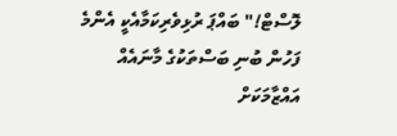ލޮސްޓް!" ބައްޕަ ރުޅިވެރިކަމާއެކީ އެންމެ ފަހުން ބުނި ބަސްތަކުގެ މާނައެއް
އައްޒާމަކަށް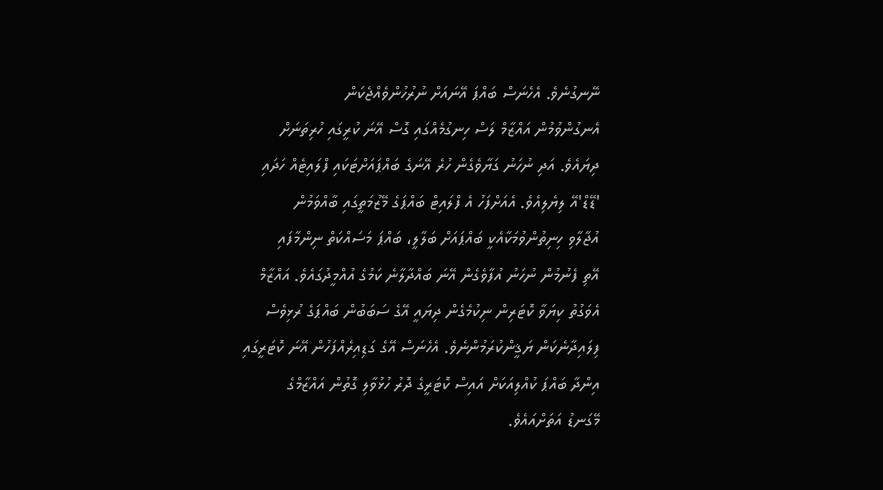ނޭނގުނެވެ. އެހެނަސް ބައްޕަ އޭނައަށް ނުރުހުންވެއްޖެކަން
އެނގުންވުމުން އައްޒާމް ލަސް ހިނގުމެއްގައި ގޮސް އޭނަ ކުރީގައި ހުރިތަނަށް
ދިޔައެވެ. އަދި ނުހަނު ގަޔާވެގެން ހުރެ އޭނަގެ ބައްޕައަށްޓަކައި ފްލައިޓެއް ހަދައި
'ޑޭޑް'އޭ ލިޔެލިއެވެ. އެއަށްފަހު އެ ފްލައިޓް ބައްޕަގެ މޭޒުމަތީގައި ބާއްވަމުން
އުޖާލާވި ހިނިތުންވުމަކާއެކީ ބައްޕައަށް ބަލާލީ، ބައްޕަ މަސައްކަތް ނިންމާފައި
އޭތި ފެނުމުން ނުހަނު އުފާވެގެން އޭނަ ބައްދާލާނެ ކަމުގެ އުއްމީދުގައެވެ. އައްޒާމް
އެވަގުތު ކިޔަވާ ކޮޓަރިން ނިކުމެގެން ދިޔައީ އޭގެ ސަބަބުން ބައްޕަގެ ރުޅިވެސް
ފިލައިދާނެކަން ޔަޤީންކުރަމުންނެވެ. އެހެނަސް އޭގެ ގަޑިއިރެއްފަހުން އޭނަ ކޮޓަރީގައި
އިންދާ ބައްޕަ ކުއްލިއަކަށް އައިސް ކޮޓަރީގެ ދޮރު ހުޅުވާލި ގޮތުން އައްޒާމްގެ
މޭގަނޑު އަތަށްއައެވެ.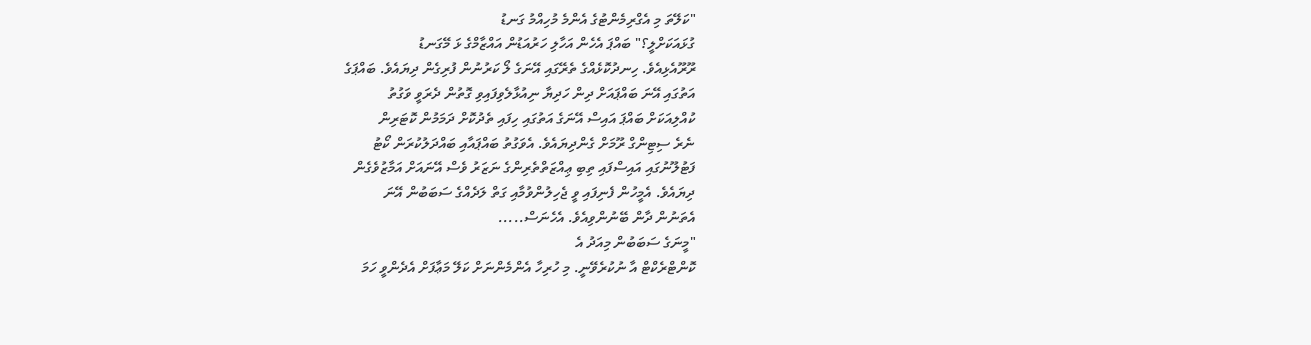"ކަލޭތަ މި އެގްރިމެންޓުގެ އެންމެ މުހިއްމު ގަނޑު
ގުޅައަކަށްލީ؟" ބައްޕަ އެހެން އަހާލި ހަރުއަޑުން އައްޒާމްގެ ޅަ މޭގަނޑު
ރޫރޫއެޅިއެވެ. ހިނދުކޮޅެއްގެ ތެރޭގައި އޭނަގެ ލޯ ކަރުނުން ފުރިގެން ދިޔައެވެ. ބައްޕަގެ
އަތުގައި އޭނަ ބައްޕައަށް ދިން ހަދިޔާ ނިއުޅާލެވިފައިވި ގޮތުން ދެރަވީ ވަގުތު
ކުއްލިއަކަށް ބައްޕަ އައިސް އޭނަގެ އަތުގައި ހިފައި ތެދުކޮށް ދަމަމުން ކޮޓަރިން
ނެރެ ސިޓިންގް ރޫމަށް ގެންދިޔައެވެ. އެވަގުތު ބައްޕައާއި ބައްދަލުކުރަން ކޯޓު
ފަޓުލޫނުގައި އައިސްފައި ތިބި ޢިއްޒަތްތެރިންގެ ނަޒަރު ވެސް އޭނައަށް އަމާޒުވެގެން
ދިޔައެވެ. އެމީހުން ފެނިފައި ވީ ޖެހިލުންވުމާއި ގަތް ލަދެއްގެ ސަބަބުން އޭނަ
އެތަނުން ދާން ބޭނުންވިއެވެ. އެހެނަސް.....
"މީނަގެ ސަބަބުން މިއަދު އެ
ކޮންޓްރެކްޓް އާ ނުކުރެވޭނީ. މި ހުރިހާ އެންމެންނަށް ކަލޭ މަޢާފަށް އެދެންވީ ހަމަ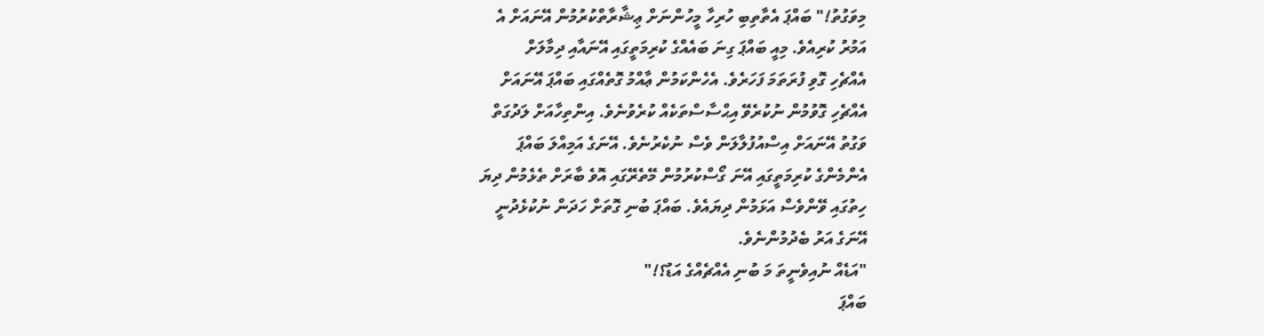މިވަގުތު!" ބައްޕަ އެތާތިބި ހުރިހާ މީހުންނަށް ޢިޝާރާތްކުރުމުން އޭނައަށް އެ
އަމުރު ކުރިއެވެ. މިއީ ބައްޕަ ގިނަ ބައެއްގެ ކުރިމަތީގައި އޭނައާއި ދިމާލަށް
އެއްޗެހި ގޮވި ފުރަތަމަ ފަހަރެވެ. އެހެންކަމުން ޢާއްމު ގޮތެއްގައި ބައްޕަ އޭނައަށް
އެއްޗެހި ގޮވުމުން ނުކުރެވޭ އިޙްސާސްތަކެއް ކުރެވުނެވެ. އިންތިހާއަށް ލަދުގަތް
ވަގުތު އޭނައަށް އިސްއުފުލާލަން ވެސް ނުކެރުނެވެ. އޭނަގެ އަމިއްލަ ބައްޕަ
އެންމެންގެ ކުރިމަތީގައި އޭނަ ގޯސްކުރުމުން މޭތެރޭގައި އޮވެ ބާރަށް ތެޅެމުން ދިޔަ
ހިތުގައި ވޭންވެސް އަޅަމުން ދިޔައެވެ. ބައްޕަ ބުނި ގޮތަށް ހަދަން ނުކުޅެދުނީ
އޭނަގެ އަރު ބެދުމުންނެވެ.
"އަޑެއް ނުއިވެނީތަ މަ ބުނި އެއްޗެއްގެ އަޑު؟!"
ބައްޕަ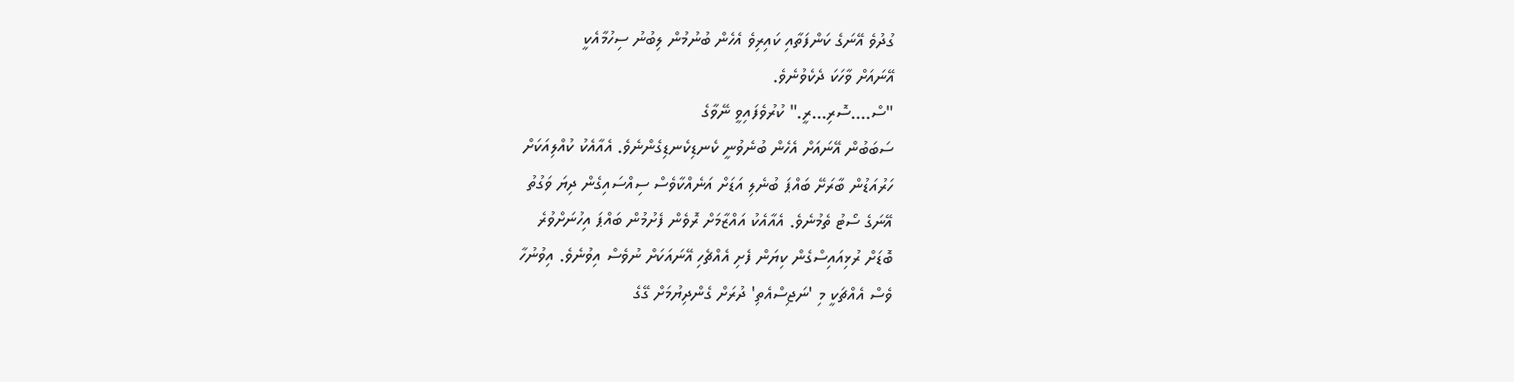ގުދުވެ އޭނަގެ ކަންފަތާއި ކައިރިވެ އެހެން ބުނުމުން ލިބުނު ސިހުމާއެކީ
އޭނައަށް ވާހަކަ ދެކެވުނެވެ.
"ސް....ސޮރި...ރީ." ކުރުވެފައިވީ ނޭވާގެ
ސަބަބުން އޭނައަށް އެހެން ބުނެވުނީ ކެނޑިކެނޑިގެންނެވެ. އެއާއެކު ކުއްލިއަކަށް
ހަރުއަޑުން ބާރަށޭ ބައްޕަ ބުނެލި އަޑަށް އަނެއްކާވެސް ސިއްސައިގެން ދިޔަ ވަގުތު
އޭނަގެ ސޯޓު ތެމުނެވެ. އެއާއެކު އައްޒާމަށް ރޮވެން ފެށުމުން ބައްޕަ އިހުނަށްވުރެ
ބޮޑަށް ރުޅިއައިސްގެން ކިޔަން ފެށި އެއްޗެހި އޭނައަކަށް ނުވެސް އިވުނެވެ. އިވުނުހާ
ވެސް އެއްޗަކީ މި 'ނަޖިސްއެތި' ދުރަށް ގެންދިޔުމަށް ގޭގެ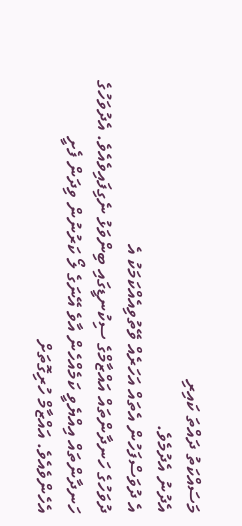މަސައްކަތު ދައްތަ ކައިރި
އެދުނު އެދުމެވެ.
އެ ދުވަސްފަހުން އެތައް އަހަރެއް ވޭތުވިއެއްކަމަކު އެ
ދުވަހުގެ ހަނދާންތައް އައްޒާމްގެ ސިކުނޑީގައި ބިންވަޅު ނެގިފައިވެއެވެ. އެދުވަހުގެ
ހަނދާންތައް އިއްޔެވީ ކަމެއްހެން އާވެ އޭނަގެ ލޯ ކަރުނުން ވިދަން ފެށީ
އެހެންވެއެވެ. އައްޒާމް ހުރިގޮތަށް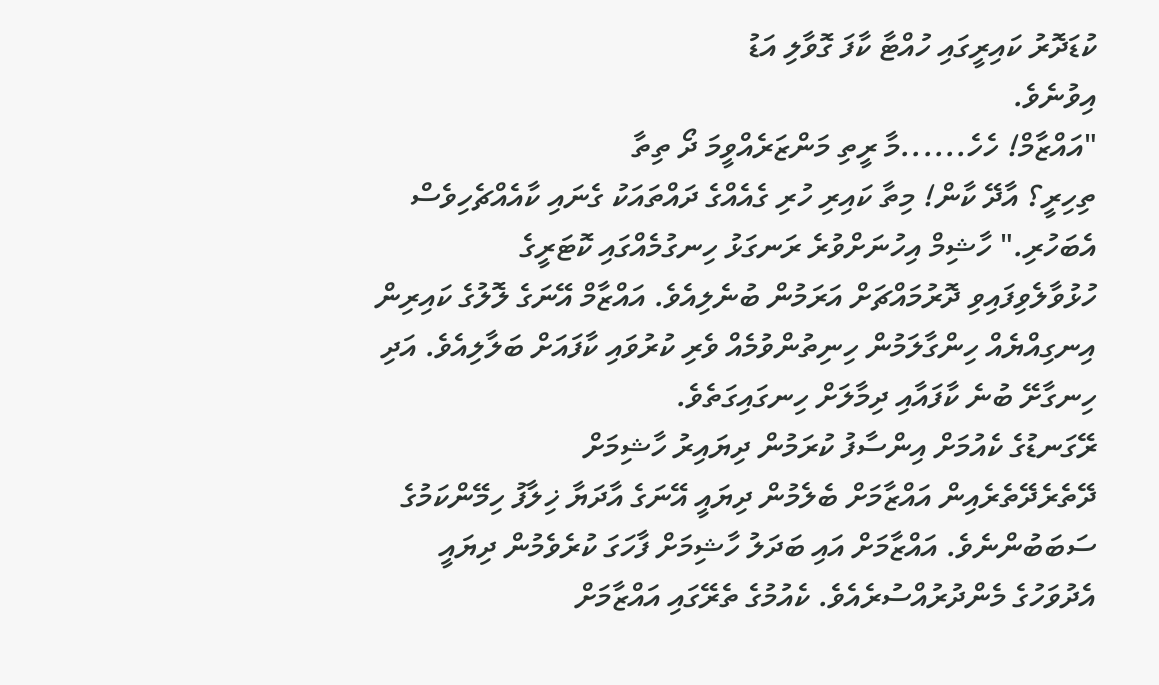ކުޑަދޮރު ކައިރީގައި ހުއްޓާ ކާފަ ގޮވާލި އަޑު
އިވުނެވެ.
"އައްޒާމް! ހެހެ......މާ ރީތި މަންޒަރެއްވީމަ ދޯ ތިތާ
ތިހިރީ؟ އާދޭ ކާން! މިތާ ކައިރި ހުރި ގެއެއްގެ ދައްތައަކު ގެނައި ކާއެއްޗެހިވެސް
އެބަހުރި." ހާޝިމް އިހުނަށްވުރެ ރަނގަޅު ހިނގުމެއްގައި ކޮޓަރީގެ
ހުޅުވާލެވިފައިވި ދޮރުމައްޗަށް އަރަމުން ބުނެލިއެވެ. އައްޒާމް އޭނަގެ ލޮލުގެ ކައިރިން
އިނގިއްޔެއް ހިންގާލަމުން ހިނިތުންވުމެއް ވެރި ކުރުވައި ކާފައަށް ބަލާލިއެވެ. އަދި
ހިނގާށޭ ބުނެ ކާފައާއި ދިމާލަށް ހިނގައިގަތެވެ.
ރޭގަނޑުގެ ކެއުމަށް އިންސާފު ކުރަމުން ދިޔައިރު ހާޝިމަށް
ދޭތެރެދޭތެރެއިން އައްޒާމަށް ބެލެމުން ދިޔައީ އޭނަގެ އާދަޔާ ޚިލާފު ހިމޭންކަމުގެ
ސަބަބުންނެވެ. އައްޒާމަށް އައި ބަދަލު ހާޝިމަށް ފާހަގަ ކުރެވެމުން ދިޔައީ
އެދުވަހުގެ މެންދުރުއްސުރެއެވެ. ކެއުމުގެ ތެރޭގައި އައްޒާމަށް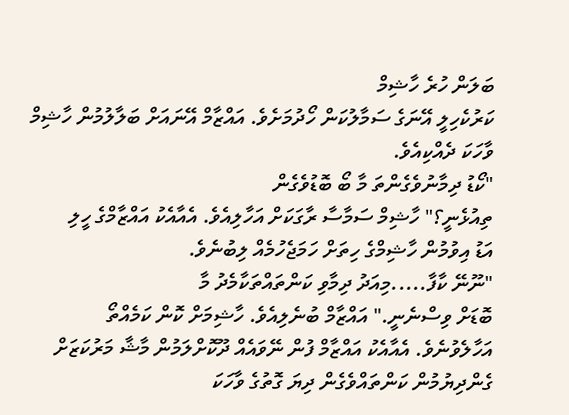ބަލަން ހުރެ ހާޝިމް
ކަރުކެހިލީ އޭނަގެ ސަމާލުކަން ހޯދުމަށެވެ. އައްޒާމް އޭނައަށް ބަލާލުމުން ހާޝިމް
ވާހަކަ ދެއްކިއެވެ.
"ކޯޑު ދިމާނުވެގެންތަ މާ ބޯ ބޮޑުވެގެން
ތިއުޅެނީ؟" ހާޝިމް ސަމާސާ ރާގަކަށް އަހާލިއެވެ. އެއާއެކު އައްޒާމްގެ ހީލި
އަޑު އިވުމުން ހާޝިމްގެ ހިތަށް ހަމަޖެހުމެއް ލިބުނެވެ.
"ނޫނޭ ކާފާ.....މިއަދު ދިމާވި ކަންތައްތަކާމެދު މާ
ބޮޑަށް ވިސްނެނީ." އައްޒާމް ބުނެލިއެވެ. ހާޝިމަށް ކޮން ކަމެއްތޯ
އަހާލެވުނެވެ. އެއާއެކު އައްޒާމް ފުން ނޭވައެއް ދޫކޮށްލަމުން މާޝާ މަރުކަޒަށް
ގެންދިޔުމުން ކަންތައްވެގެން ދިޔަ ގޮތުގެ ވާހަކަ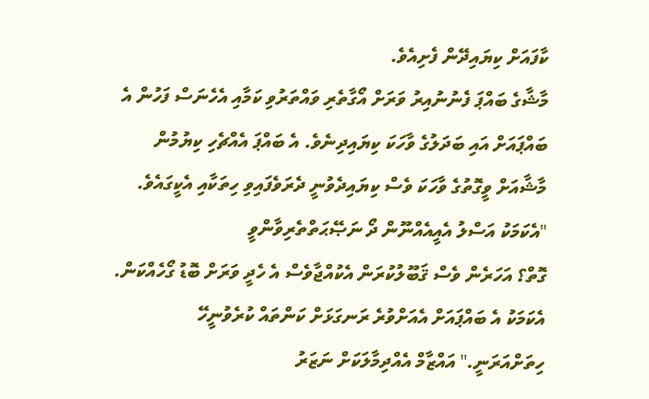ކާފައަށް ކިޔައިދޭން ފެށިއެވެ.
މާޝާގެ ބައްޕަ ފެނުނުއިރު ވަރަށް އޯގާތެރި ވައްތަރުވި ކަމާއި އެހެނަސް ފަހުން އެ
ބައްޕައަށް އައި ބަދަލުގެ ވާހަކަ ކިޔައިދިނެވެ. އެ ބައްޕަ އެއްޗެހި ކިޔުމުން
މާޝާއަށް ވީގޮތުގެ ވާހަކަ ވެސް ކިޔައިދެވުނީ ދެރަވެފައިވި ހިތަކާއި އެކީގައެވެ.
"އެކަމަކު އަސްލު އެއީއެއްނޫން ދޯ ނަޞޭޙަތްތެރިވާންވީ
ގޮތް؟ އަހަރެން ވެސް ޤަބޫލުކުރަން އެކުއްޖާވެސް އެ ހެދީ ވަރަށް ބޮޑު ގޯހެއްކަން.
އެކަމަކު އެ ބައްޕައަށް އެއަށްވުރެ ރަނގަޅަށް ކަންތައް ކުރެވުނީހޭ
ހިތަށްއަރަނީ." އައްޒާމް އެއްދިމާލަކަށް ނަޒަރު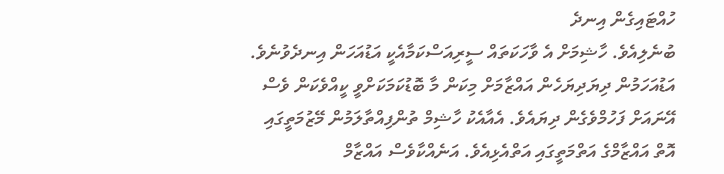ހުއްޓައިގެން އިނދެ
ބުނެލިއެވެ. ހާޝިމަށް އެ ވާހަކަތައް ސީރިއަސްކަމާއެކީ އަޑުއަހަން އިނދެވުނެވެ.
އަޑުއަހަމުން ދިޔަދިޔަހެން އައްޒާމަށް މިކަން މާ ބޮޑުކަމަކަށްވީ ކީއްވެކަން ވެސް
އޭނައަށް ފަހުމްވެގެން ދިޔައެވެ. އެއާއެކު ހާޝިމް ތުންފިއްތާލަމުން މޭޒުމަތީގައި
އޮތް އައްޒާމްގެ އަތްމަތީގައި އަތްއެޅިއެވެ. އަނެއްކާވެސް އައްޒާމް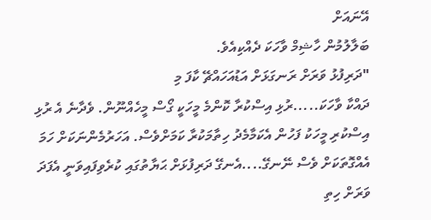އޭނައަށް
ބަލާލުމުން ހާޝިމް ވާހަކަ ދެއްކިއެވެ.
"ދަރިފުޅު ވަރަށް ރަނގަޅަށް އަޑުއަހައްޗޭ ކާފަ މި
ދައްކާ ވާހަކަ.....ރުޅި އިސްކުރާ ކޮންމެ މީހަކީ ގޯސް މީހެއްނޫން. ވެދާނެ އެ ރުޅި
އިސްކުރި މީހަކު ފަހުން އެކަމާމެދު ހިތާމަކުރާ ކަމަށްވެސް. އަހަރުމެންނަކަށް ހަމަ
އެއްގޮތަކަށް ވެސް ނޭނގޭ....އެނގޭ ދަރިފުޅަށް ޙަޔާތުގައި ކުރެވިފައިވަނީ އެފަދަ
ވަރަށް ހިތި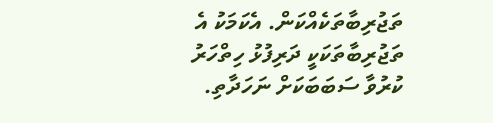ތަޖުރިބާތަކެއްކަން. އެކަމަކު އެ ތަޖުރިބާތަކަކީ ދަރިފުޅު ހިތްހަރު
ކުރުވާ ސަބަބަކަށް ނަހަދާތި.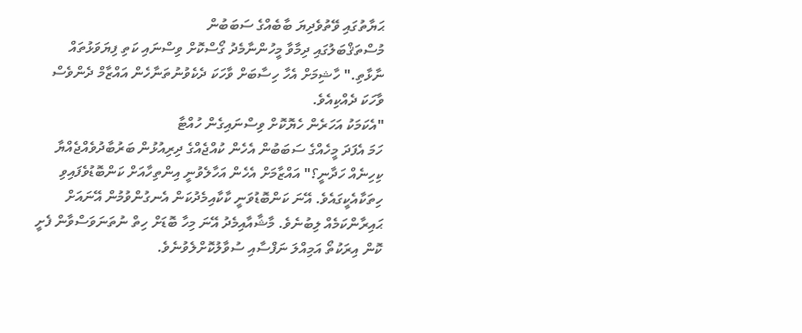ޙަޔާތުގައި ވޭތުވެދިޔަ ބާބެއްގެ ސަބަބުން
މުސްތަޤްބަލުގައި ދިމާވާ މީހުންނާމެދު ގޯސްކޮށް ވިސްނައި ކަތި ފިޔަވަޅުތައް
ނާޅާތި." ހާޝިމަށް އެހާ ހިސާބަށް ވާހަކަ ދެކެވުނުތަނާހެން އައްޒާމް ދެންވެސް
ވާހަކަ ދެއްކިއެވެ.
"އެކަމަކު އަހަރެން ހެޔޮކޮށް ވިސްނައިގެން ހުއްޓާ
ހަމަ އެފަދަ މީހެއްގެ ސަބަބުން އެހެން ކުއްޖެއްގެ ދިރިއުޅުން ބަރުބާދުވެއްޖެއްޔާ
ކިހިނެއް ހަދާނީ؟" އައްޒާމަށް އެހެން އަހާލެވުނީ އިންތިހާއަށް ކަންބޮޑުވެފައިވި
ހިތަކާއެކީގައެވެ. އޭނަ ކަންބޮޑުވަނީ ކާކާއިމެދުކަން އެނގުންވުމުން އޭނައަށް
ޙައިރާންކަމެއް ލިބުނެވެ. މާޝާއާއިމެދު އޭނަ މިހާ ބޮޑަށް ހިތް ނުތަނަވަސްވާން ފެށީ
ކޮން އިރަކުތޯ އަމިއްލަ ނަފްސާއި ސުވާލުކޮށްލެވުނެވެ.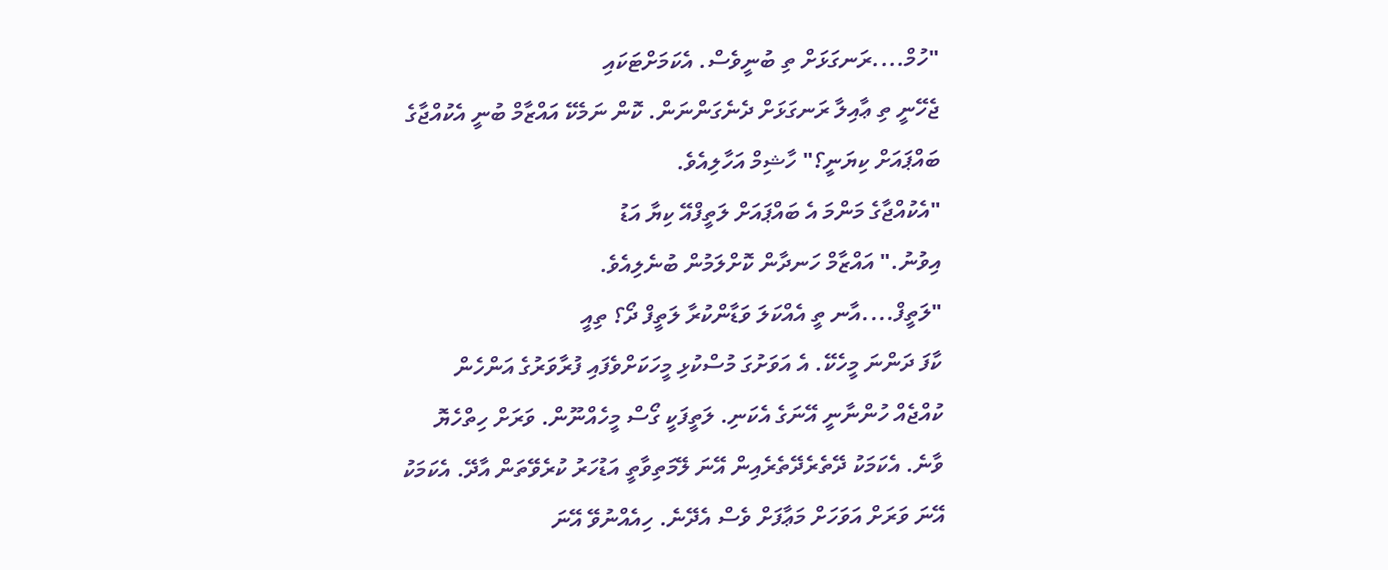"ހުމް....ރަނގަޅަށް ތި ބުނީވެސް. އެކަމަށްޓަކައި
ޖެހޭނީ ތި ޢާއިލާ ރަނގަޅަށް ދެނެގަންނަން. ކޮން ނަމެކޭ އައްޒާމް ބުނީ އެކުއްޖާގެ
ބައްޕައަށް ކިޔަނީ؟" ހާޝިމް އަހާލިއެވެ.
"އެކުއްޖާގެ މަންމަ އެ ބައްޕައަށް ލަތީފްއޭ ކިޔާ އަޑު
އިވުނު." އައްޒާމް ހަނދާން ކޮށްލަމުން ބުނެލިއެވެ.
"ލަތީފް....އާނ ތީ އެއްކަލަ ވަޑާންކުރާ ލަތީފް ދޯ؟ ތިއީ
ކާފަ ދަންނަ މީހެކޭ. އެ އަވަށުގަ މުސްކުޅި މީހަކަށްވެފައި ފުރާވަރުގެ އަންހެން
ކުއްޖެއް ހުންނާނީ އޭނަގެ އެކަނި. ލަތީފަކީ ގޯސް މީހެއްނޫން. ވަރަށް ހިތްހެޔޮ
ވާނެ. އެކަމަކު ދޭތެރެދޭތެރެއިން އޭނަ ލޭމަތިވާތީ އަޑުހަރު ކުރެވޭތަން އާދޭ. އެކަމަކު
އޭނަ ވަރަށް އަވަހަށް މަޢާފަށް ވެސް އެދޭނެ. ހިއެއްނުވޭ އޭނަ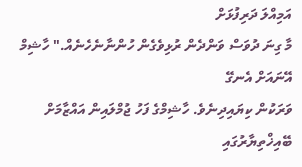އަމިއްލަ ދަރިފުޅަށް
މާ ގިނަ ދުވަސް ވަންދެން ރުޅިވެގެން ހުންނާނެހެނެއް." ހާޝިމް އޭނައަށް އެނގޭ
ވަރަކުން ކިޔައިދިނެވެ. ހާޝިމްގެ ފަހު ޖުމްލައިން އައްޒާމަށް ބޭއިޚްތިޔާރުގައި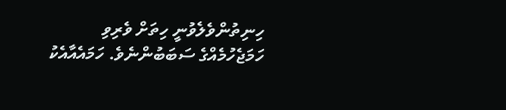ހިނިތުންވެލެވުނީ ހިތަށް ވެރިވި ހަމަޖެހުމެއްގެ ސަބަބުންނެވެ. ހަމައެއާއެކު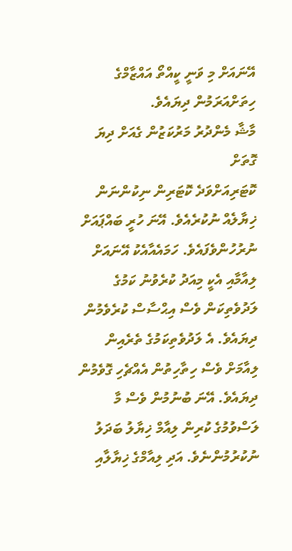އޭނައަށް މި ވަނީ ކީއްތޯ އައްޒާމްގެ ހިތަށްއަރަމުން ދިޔައެވެ.
މާޝާ މެންދުރު މަރުކަޒުން ގެއަށް ދިޔަ ގޮތަށް
ކޮޓަރިއަށްވަދެ ކޮޓަރިން ނިކުންނަން ޚިޔާލެއް ނުކުރެއެވެ. އޭނަ ހުރީ ބައްޕައަށް
ނުރުހުންވެފައެވެ. ހަމައެއާއެކު އޭނައަށް ލިއާމާއި އެކީ މިއަދު ކުރެވުނު ކަމުގެ
ލަދުވެތިކަން ވެސް އިޙްސާސް ކުރެވެމުން ދިޔައެވެ. އެ ލަދުވެތިކަމުގެ ތެރެއިން
ލިއާމަށް ވެސް ހިތާހިތުން އެއްޗެހި ގޮވެމުން ދިޔައެވެ. އޭނަ ބުނުމުން ވެސް މާ
ލަސްވުމުގެ ކުރިން ލިއާމް ޚިޔާލު ބަދަލު ނުކުރުމުންނެވެ. އަދި ލިއާމްގެ ޚިޔާލާއި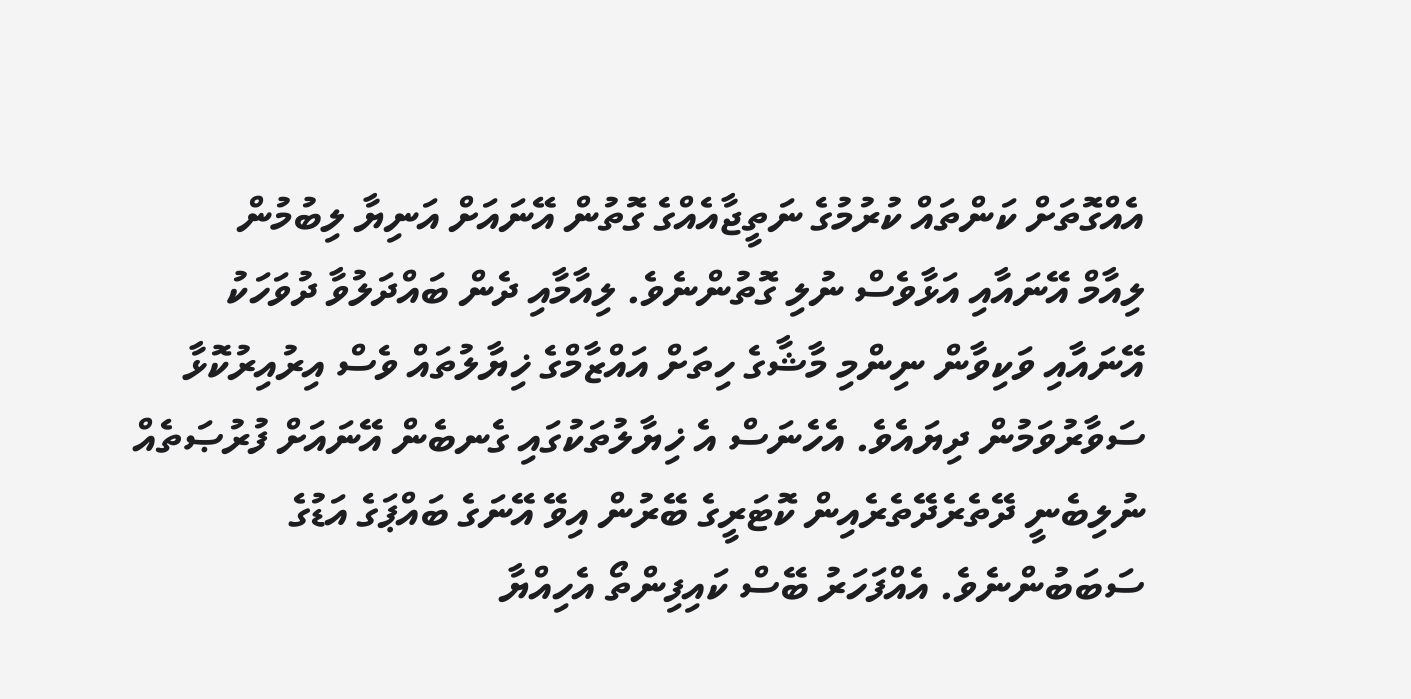އެއްގޮތަށް ކަންތައް ކުރުމުގެ ނަތީޖާއެއްގެ ގޮތުން އޭނައަށް އަނިޔާ ލިބުމުން
ލިއާމް އޭނައާއި އަޅާވެސް ނުލި ގޮތުންނެވެ. ލިއާމާއި ދެން ބައްދަލުވާ ދުވަހަކު
އޭނައާއި ވަކިވާން ނިންމި މާޝާގެ ހިތަށް އައްޒާމްގެ ޚިޔާލުތައް ވެސް އިރުއިރުކޮޅާ
ސަވާރުވަމުން ދިޔައެވެ. އެހެނަސް އެ ޚިޔާލުތަކުގައި ގެނބެން އޭނައަށް ފުރުޞަތެއް
ނުލިބެނީ ދޭތެރެދޭތެރެއިން ކޮޓަރީގެ ބޭރުން އިވޭ އޭނަގެ ބައްޕަގެ އަޑުގެ
ސަބަބުންނެވެ. އެއްފަހަރު ބޭސް ކައިފިންތޯ އެހިއްޔާ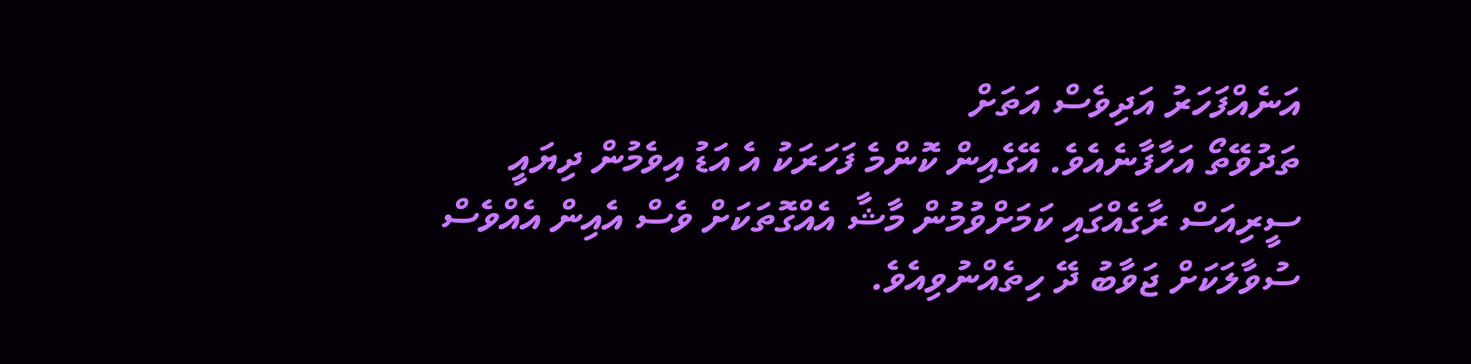އަނެއްފަހަރު އަދިވެސް އަތަށް
ތަދުވޭތޯ އަހާފާނެއެވެ. އޭގެއިން ކޮންމެ ފަހަރަކު އެ އަޑު އިވެމުން ދިޔައީ
ސީރިއަސް ރާގެއްގައި ކަމަށްވުމުން މާޝާ އެއްގޮތަކަށް ވެސް އެއިން އެއްވެސް
ސުވާލަކަށް ޖަވާބު ދޭ ހިތެއްނުވިއެވެ.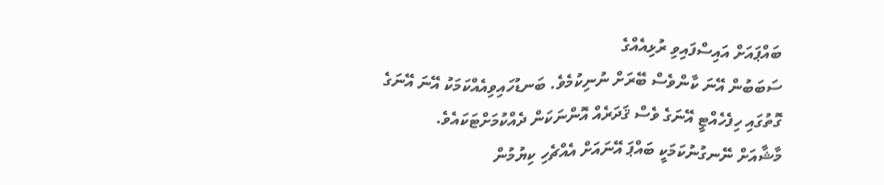ބައްޕައަށް އައިސްފައިވި ރުޅިއެއްގެ
ސަބަބުން އޭނަ ކާންވެސް ބޭރަށް ނުނިކުމެވެ. ބަނޑުހައިވިއެއްކަމަކު އޭނަ އޭނަގެ
ގޮތުގައި ހިފެހެއްޓީ އޭނަގެ ވެސް ޤަދަރެއް އޮންނަކަން ދެއްކުމަށްޓަކައެވެ.
މާޝާއަށް ނޭނގުނުކަމަކީ ބައްޕަ އޭނައަށް އެއްޗެހި ކިޔުމުން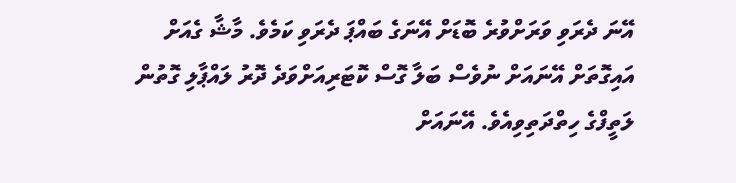އޭނަ ދެރަވި ވަރަށްވުރެ ބޮޑަށް އޭނަގެ ބައްޕަ ދެރަވި ކަމެވެ. މާޝާ ގެއަށް
އައިގޮތަށް އޭނައަށް ނުވެސް ބަލާ ގޮސް ކޮޓަރިއަށްވަދެ ދޮރު ލައްޕާލި ގޮތުން
ލަތީފްގެ ހިތްދަތިވިއެވެ. އޭނައަށް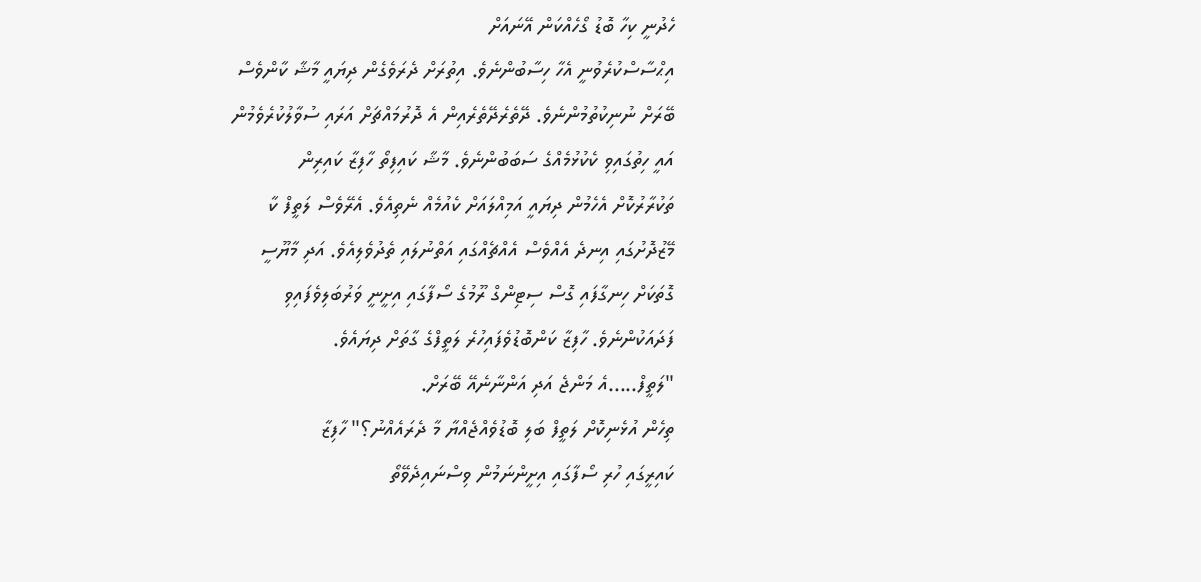ހެދުނީ ކިހާ ބޮޑު ގޯހެއްކަން އޭނައަށް
އިޙްސާސްކުރެވުނީ އެހާ ހިސާބުންނެވެ. އިތުރަށް ދެރަވެގެން ދިޔައީ މާޝާ ކާންވެސް
ބޭރަށް ނުނިކުތުމުންނެވެ. ދޭތެރެދޭތެރެއިން އެ ދޮރުމައްޗަށް އަރައި ސުވާލުކުރެވެމުން
އައީ ހިތުގައިވި ކެކުޅުމެއްގެ ސަބަބުންނެވެ. މާޝާ ކައިފިތޯ ހާފިޒާ ކައިރިން
ތަކުރާރުކޮށް އެހެމުން ދިޔައީ އަމިއްލައަށް ކެއުމެއް ނެތިއެވެ. އެރޭވެސް ލަތީފް ކާ
މޭޒުދޮށުގައި އިނދެ އެއްވެސް އެއްޗެއްގައި އަތްނުލައި ތެދުވެލިއެވެ. އަދި މާޔޫސީ
ގޮތަކަށް ހިނގާފައި ގޮސް ސިޓިންގް ރޫމުގެ ސޯފާގައި އިށީނީ ވަރުބަލިވެފައިވި
ފަދައަކުންނެވެ. ހާފިޒާ ކަންބޮޑުވެފައިހުރެ ލަތީފްގެ ގާތަށް ދިޔައެވެ.
"ލަތީފް.....އެ މަންޖެ އަދި އަންނާނެއޭ ބޭރަށް.
ތިހެން އުޅެނިކޮށް ލަތީފް ބަލި ބޮޑުވެއްޖެއްޔާ މާ ދެރައެއްނު؟" ހާފިޒާ
ކައިރީގައި ހުރި ސޯފާގައި އިށީންނަމުން ވިސްނައިދެވޭތޯ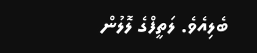ބެލިއެވެ. ލަތީފްގެ ލޮލުން